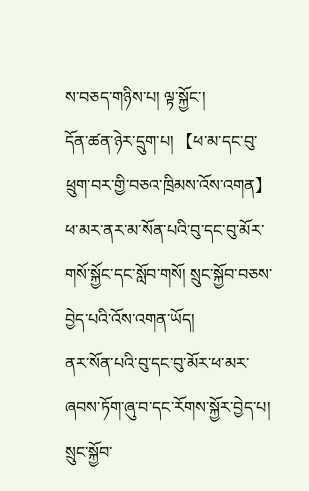ས་བཅད་གཉིས་པ། ལྟ་སྐྱོང་།
དོན་ཚན་ཉེར་དྲུག་པ། 【ཕ་མ་དང་བུ་ཕྲུག་བར་གྱི་བཅའ་ཁྲིམས་འོས་འགན】ཕ་མར་ནར་མ་སོན་པའི་བུ་དང་བུ་མོར་གསོ་སྐྱོང་དང་སློབ་གསོ། སྲུང་སྐྱོབ་བཅས་བྱེད་པའི་འོས་འགན་ཡོད།
ནར་སོན་པའི་བུ་དང་བུ་མོར་ཕ་མར་ཞབས་ཏོག་ཞུ་བ་དང་རོགས་སྐྱོར་བྱེད་པ། སྲུང་སྐྱོབ་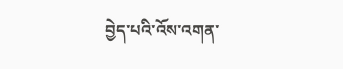བྱེད་པའི་འོས་འགན་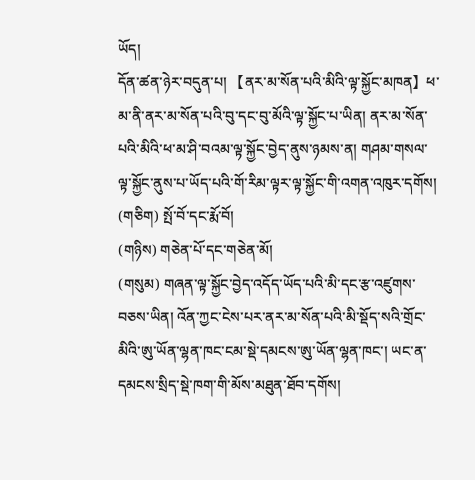ཡོད།
དོན་ཚན་ཉེར་བདུན་པ། 【ནར་མ་སོན་པའི་མིའི་ལྟ་སྐྱོང་མཁན】ཕ་མ་ནི་ནར་མ་སོན་པའི་བུ་དང་བུ་མོའི་ལྟ་སྐྱོང་པ་ཡིན། ནར་མ་སོན་པའི་མིའི་ཕ་མ་ཤི་བའམ་ལྟ་སྐྱོང་བྱེད་ནུས་ཉམས་ན། གཤམ་གསལ་ལྟ་སྐྱོང་ནུས་པ་ཡོད་པའི་གོ་རིམ་ལྟར་ལྟ་སྐྱོང་གི་འགན་འཁུར་དགོས།
(གཅིག) སྤོ་བོ་དང་རྨོ་བོ།
(གཉིས) གཅེན་པོ་དང་གཅེན་མོ།
(གསུམ) གཞན་ལྟ་སྐྱོང་བྱེད་འདོད་ཡོད་པའི་མི་དང་རྩ་འཛུགས་བཅས་ཡིན། འོན་ཀྱང་ངེས་པར་ནར་མ་སོན་པའི་མི་སྡོད་སའི་གྲོང་མིའི་ཨུ་ཡོན་ལྷན་ཁང་ངམ་སྡེ་དམངས་ཨུ་ཡོན་ལྷན་ཁང་། ཡང་ན་དམངས་སྲིད་སྡེ་ཁག་གི་མོས་མཐུན་ཐོབ་དགོས།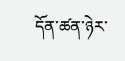དོན་ཚན་ཉེར་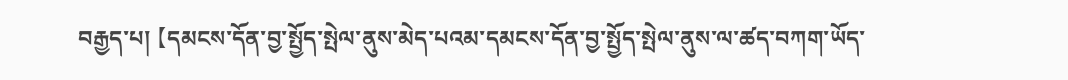བརྒྱད་པ། 【དམངས་དོན་བྱ་སྤྱོད་སྤེལ་ནུས་མེད་པའམ་དམངས་དོན་བྱ་སྤྱོད་སྤེལ་ནུས་ལ་ཚད་བཀག་ཡོད་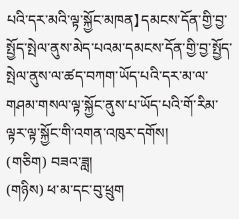པའི་དར་མའི་ལྟ་སྐྱོང་མཁན】དམངས་དོན་གྱི་བྱ་སྤྱོད་སྤེལ་ནུས་མེད་པའམ་དམངས་དོན་གྱི་བྱ་སྤྱོད་སྤེལ་ནུས་ལ་ཚད་བཀག་ཡོད་པའི་དར་མ་ལ་གཤམ་གསལ་ལྟ་སྐྱོང་ནུས་པ་ཡོད་པའི་གོ་རིམ་ལྟར་ལྟ་སྐྱོང་གི་འགན་འཁུར་དགོས།
(གཅིག) བཟའ་ཟླ།
(གཉིས) ཕ་མ་དང་བུ་ཕྲུག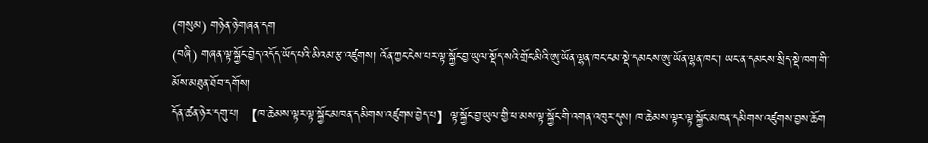(གསུམ) གཉེན་ཉེ་གཞན་དག
(བཞི) གཞན་ལྟ་སྐྱོང་བྱེད་འདོད་ཡོད་པའི་མིའམ་རྩ་འཛུགས། འོན་ཀྱང་ངེས་པར་ལྟ་སྐྱོང་བྱ་ཡུལ་སྡོད་སའི་གྲོང་མིའི་ཨུ་ཡོན་ལྷན་ཁང་ངམ་སྡེ་དམངས་ཨུ་ཡོན་ལྷན་ཁང་། ཡང་ན་དམངས་སྲིད་སྡེ་ཁག་གི་མོས་མཐུན་ཐོབ་དགོས།
དོན་ཚན་ཉེར་དགུ་པ། 【ཁ་ཆེམས་ལྟར་ལྟ་སྐྱོང་མཁན་དམིགས་འཛུགས་བྱེད་པ】ལྟ་སྐྱོང་བྱ་ཡུལ་གྱི་ཕ་མས་ལྟ་སྐྱོང་གི་འགན་འཁུར་དུས། ཁ་ཆེམས་ལྟར་ལྟ་སྐྱོང་མཁན་དམིགས་འཛུགས་བྱས་ཆོག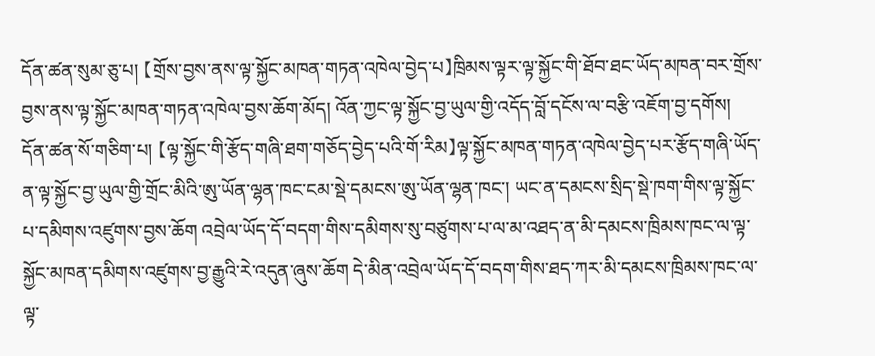དོན་ཚན་སུམ་ཅུ་པ། 【གྲོས་བྱས་ནས་ལྟ་སྐྱོང་མཁན་གཏན་འཁེལ་བྱེད་པ】ཁྲིམས་ལྟར་ལྟ་སྐྱོང་གི་ཐོབ་ཐང་ཡོད་མཁན་བར་གྲོས་བྱས་ནས་ལྟ་སྐྱོང་མཁན་གཏན་འཁེལ་བྱས་ཆོག་མོད། འོན་ཀྱང་ལྟ་སྐྱོང་བྱ་ཡུལ་གྱི་འདོད་བློ་དངོས་ལ་བརྩི་འཇོག་བྱ་དགོས།
དོན་ཚན་སོ་གཅིག་པ། 【ལྟ་སྐྱོང་གི་རྩོད་གཞི་ཐག་གཅོད་བྱེད་པའི་གོ་རིམ】ལྟ་སྐྱོང་མཁན་གཏན་འཁེལ་བྱེད་པར་རྩོད་གཞི་ཡོད་ན་ལྟ་སྐྱོང་བྱ་ཡུལ་གྱི་གྲོང་མིའི་ཨུ་ཡོན་ལྷན་ཁང་ངམ་སྡེ་དམངས་ཨུ་ཡོན་ལྷན་ཁང་། ཡང་ན་དམངས་སྲིད་སྡེ་ཁག་གིས་ལྟ་སྐྱོང་པ་དམིགས་འཛུགས་བྱས་ཆོག འབྲེལ་ཡོད་དོ་བདག་གིས་དམིགས་སུ་བཙུགས་པ་ལ་མ་འཐད་ན་མི་དམངས་ཁྲིམས་ཁང་ལ་ལྟ་སྐྱོང་མཁན་དམིགས་འཛུགས་བྱ་རྒྱུའི་རེ་འདུན་ཞུས་ཆོག དེ་མིན་འབྲེལ་ཡོད་དོ་བདག་གིས་ཐད་ཀར་མི་དམངས་ཁྲིམས་ཁང་ལ་ལྟ་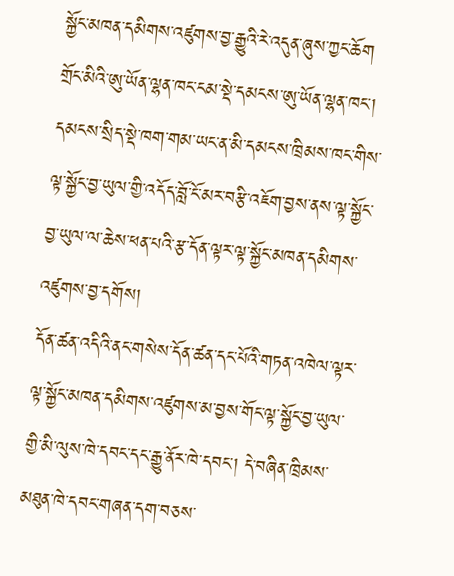སྐྱོང་མཁན་དམིགས་འཛུགས་བྱ་རྒྱུའི་རེ་འདུན་ཞུས་ཀྱང་ཆོག
གྲོང་མིའི་ཨུ་ཡོན་ལྷན་ཁང་ངམ་སྡེ་དམངས་ཨུ་ཡོན་ལྷན་ཁང་། དམངས་སྲིད་སྡེ་ཁག་གམ་ཡང་ན་མི་དམངས་ཁྲིམས་ཁང་གིས་ལྟ་སྐྱོང་བྱ་ཡུལ་གྱི་འདོད་བློ་ངོ་མར་བརྩི་འཇོག་བྱས་ནས་ལྟ་སྐྱོང་བྱ་ཡུལ་ལ་ཆེས་ཕན་པའི་རྩ་དོན་ལྟར་ལྟ་སྐྱོང་མཁན་དམིགས་འཛུགས་བྱ་དགོས།
དོན་ཚན་འདིའི་ནང་གསེས་དོན་ཚན་དང་པོའི་གཏན་འཁེལ་ལྟར་ལྟ་སྐྱོང་མཁན་དམིགས་འཛུགས་མ་བྱས་གོང་ལྟ་སྐྱོང་བྱ་ཡུལ་གྱི་མི་ལུས་ཁེ་དབང་དང་རྒྱུ་ནོར་ཁེ་དབང་། དེ་བཞིན་ཁྲིམས་མཐུན་ཁེ་དབང་གཞན་དག་བཅས་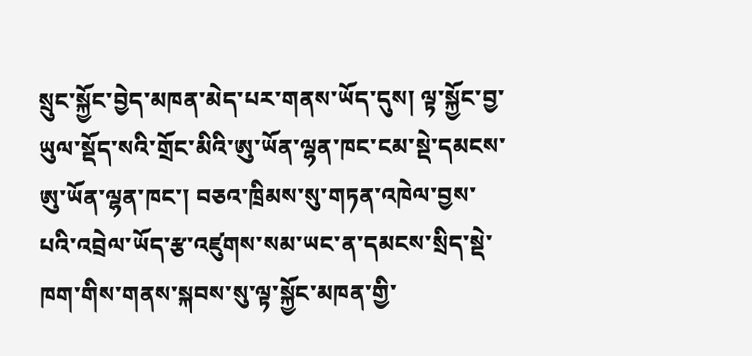སྲུང་སྐྱོང་བྱེད་མཁན་མེད་པར་གནས་ཡོད་དུས། ལྟ་སྐྱོང་བྱ་ཡུལ་སྡོད་སའི་གྲོང་མིའི་ཨུ་ཡོན་ལྷན་ཁང་ངམ་སྡེ་དམངས་ཨུ་ཡོན་ལྷན་ཁང་། བཅའ་ཁྲིམས་སུ་གཏན་འཁེལ་བྱས་པའི་འབྲེལ་ཡོད་རྩ་འཛུགས་སམ་ཡང་ན་དམངས་སྲིད་སྡེ་ཁག་གིས་གནས་སྐབས་སུ་ལྟ་སྐྱོང་མཁན་གྱི་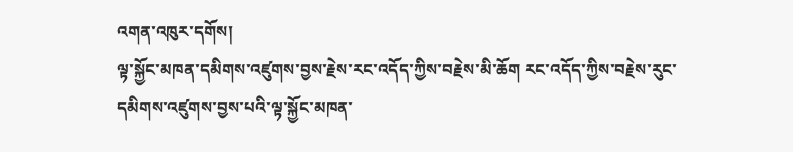འགན་འཁུར་དགོས།
ལྟ་སྐྱོང་མཁན་དམིགས་འཛུགས་བྱས་རྗེས་རང་འདོད་ཀྱིས་བརྗེས་མི་ཆོག རང་འདོད་ཀྱིས་བརྗེས་རུང་དམིགས་འཛུགས་བྱས་པའི་ལྟ་སྐྱོང་མཁན་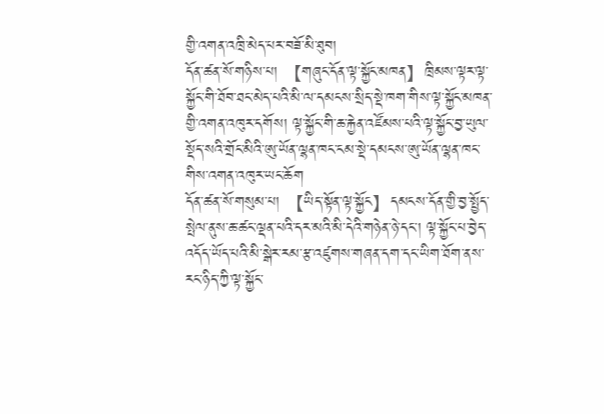གྱི་འགན་འཁྲི་མེད་པར་བཟོ་མི་ཐུབ།
དོན་ཚན་སོ་གཉིས་པ། 【གཞུང་དོན་ལྟ་སྐྱོང་མཁན】ཁྲིམས་ལྟར་ལྟ་སྐྱོང་གི་ཐོབ་ཐང་མེད་པའི་མི་ལ་དམངས་སྲིད་སྡེ་ཁག་གིས་ལྟ་སྐྱོང་མཁན་གྱི་འགན་འཁུར་དགོས། ལྟ་སྐྱོང་གི་ཆ་རྐྱེན་འཛོམས་པའི་ལྟ་སྐྱོང་བྱ་ཡུལ་སྡོད་སའི་གྲོང་མིའི་ཨུ་ཡོན་ལྷན་ཁང་ངམ་སྡེ་དམངས་ཨུ་ཡོན་ལྷན་ཁང་གིས་འགན་འཁུར་ཡང་ཆོག
དོན་ཚན་སོ་གསུམ་པ། 【ཡིད་སྟོན་ལྟ་སྐྱོང】དམངས་དོན་གྱི་བྱ་སྤྱོད་སྤེལ་ནུས་ཆ་ཚང་ལྡན་པའི་དར་མའི་མི་དེའི་གཉེན་ཉེ་དང་། ལྟ་སྐྱོང་པ་བྱེད་འདོད་ཡོད་པའི་མི་སྒེར་རམ་རྩ་འཛུགས་གཞན་དག་དང་ཡིག་ཐོག་ནས་རང་ཉིད་ཀྱི་ལྟ་སྐྱོང་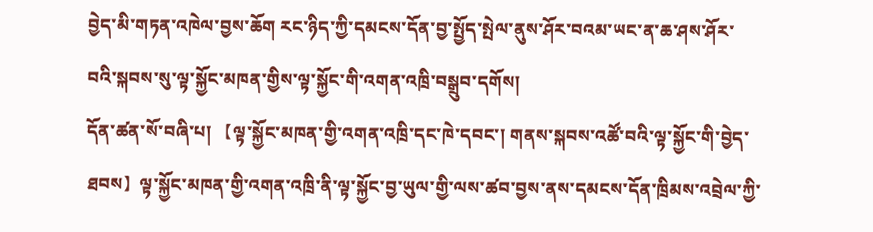བྱེད་མི་གཏན་འཁེལ་བྱས་ཆོག རང་ཉིད་ཀྱི་དམངས་དོན་བྱ་སྤྱོད་སྤེལ་ནུས་ཤོར་བའམ་ཡང་ན་ཆ་ཤས་ཤོར་བའི་སྐབས་སུ་ལྟ་སྐྱོང་མཁན་གྱིས་ལྟ་སྐྱོང་གི་འགན་འཁྲི་བསྒྲུབ་དགོས།
དོན་ཚན་སོ་བཞི་པ། 【ལྟ་སྐྱོང་མཁན་གྱི་འགན་འཁྲི་དང་ཁེ་དབང་། གནས་སྐབས་འཚོ་བའི་ལྟ་སྐྱོང་གི་བྱེད་ཐབས】ལྟ་སྐྱོང་མཁན་གྱི་འགན་འཁྲི་ནི་ལྟ་སྐྱོང་བྱ་ཡུལ་གྱི་ལས་ཚབ་བྱས་ནས་དམངས་དོན་ཁྲིམས་འབྲེལ་ཀྱི་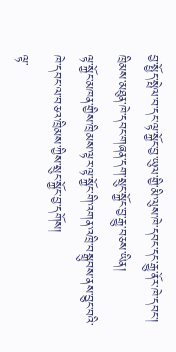བྱ་སྤྱོད་སྤེལ་བ་དང་ལྟ་སྐྱོང་བྱ་ཡུལ་གྱི་མི་ལུས་ཁེ་དབང་དང་རྒྱུ་ནོར་ཁེ་དབང་། ཁྲིམས་མཐུན་ཁེ་དབང་གཞན་དག་སྲུང་སྐྱོང་བྱ་རྒྱུ་བཅས་ཡིན།
ལྟ་སྐྱོང་མཁན་གྱིས་ཁྲིམས་ལྟར་ལྟ་སྐྱོང་གི་འགན་འཁྲི་བསྒྲུབས་ནས་བྱུང་བའི་ཁེ་དབང་ལ་བཅའ་ཁྲིམས་ཀྱིས་སྲུང་སྐྱོང་བྱ་དགོས།
ལྟ་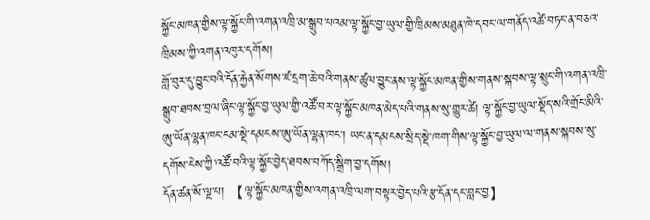སྐྱོང་མཁན་གྱིས་ལྟ་སྐྱོང་གི་འགན་འཁྲི་མ་སྒྲུབ་པའམ་ལྟ་སྐྱོང་བྱ་ཡུལ་གྱི་ཁྲིམས་མཐུན་ཁེ་དབང་ལ་གནོད་འཚེ་བཏང་ན་བཅའ་ཁྲིམས་ཀྱི་འགན་འཁུར་དགོས།
གློ་བུར་དུ་བྱུང་བའི་དོན་རྐྱེན་སོགས་ཛ་དྲག་ཆེ་བའི་གནས་ཚུལ་བྱུང་ནས་ལྟ་སྐྱོང་མཁན་གྱིས་གནས་སྐབས་ལྟ་སྲུང་གི་འགན་འཁྲི་སྒྲུབ་ཐབས་བྲལ་ཞིང་ལྟ་སྐྱོང་བྱ་ཡུལ་གྱི་འཚོ་བར་ལྟ་སྐྱོང་མཁན་མེད་པའི་གནས་སུ་གྱུར་ཚེ། ལྟ་སྐྱོང་བྱ་ཡུལ་སྡོད་སའི་གྲོང་མིའི་ཨུ་ཡོན་ལྷན་ཁང་ངམ་སྡེ་དམངས་ཨུ་ཡོན་ལྷན་ཁང་། ཡང་ན་དམངས་སྲིད་སྡེ་ཁག་གིས་ལྟ་སྐྱོང་བྱ་ཡུལ་ལ་གནས་སྐབས་སུ་དགོས་ངེས་ཀྱི་འཚོ་བའི་ལྟ་སྐྱོང་བྱེད་ཐབས་བཀོད་སྒྲིག་བྱ་དགོས།
དོན་ཚན་སོ་ལྔ་པ། 【ལྟ་སྐྱོང་མཁན་གྱིས་འགན་འཁྲི་ལག་བསྟར་བྱེད་པའི་རྩ་དོན་དང་བླང་བྱ】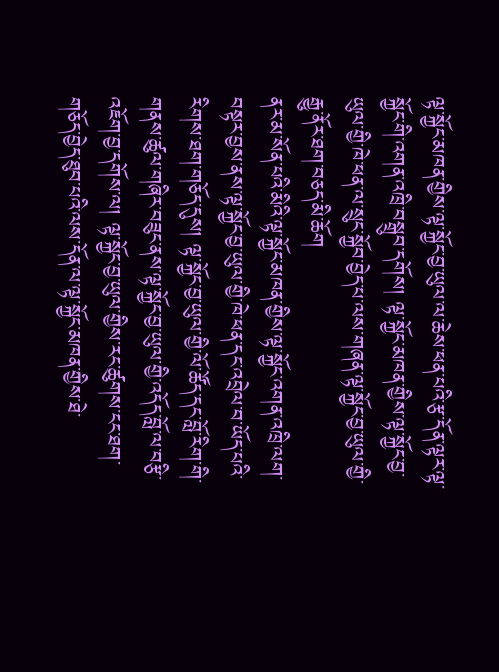ལྟ་སྐྱོང་མཁན་གྱིས་ལྟ་སྐྱོང་བྱ་ཡུལ་ལ་ཆེས་ཕན་པའི་རྩ་དོན་ལྟར་ལྟ་སྐྱོང་གི་འགན་འཁྲི་བསྒྲུབ་དགོས། ལྟ་སྐྱོང་མཁན་གྱིས་ལྟ་སྐྱོང་བྱ་ཡུལ་གྱི་ཁེ་ཕན་ལ་སྲུང་སྐྱོབ་བྱེད་པ་ལས་གཞན་ལྟ་སྐྱོང་བྱ་ཡུལ་གྱི་རྒྱུ་ནོར་ཐག་བཅད་མི་ཆོག
ནར་མ་སོན་པའི་མིའི་ལྟ་སྐྱོང་མཁན་གྱིས་ལྟ་སྐྱོང་འགན་འཁྲི་ལག་བསྟར་བྱས་ནས་ལྟ་སྐྱོང་བྱ་ཡུལ་གྱི་ཁེ་ཕན་དང་འབྲེལ་བ་ཡོད་པའི་རིགས་ཐག་གཅོད་དུས། ལྟ་སྐྱོང་བྱ་ཡུལ་གྱི་ལོ་ཚོད་དང་བློ་རིག་གི་གནས་ཚུལ་གཞིར་བཟུང་ནས་ལྟ་སྐྱོང་བྱ་ཡུལ་གྱི་འདོད་བློ་ལ་བརྩི་འཇོག་བྱ་དགོས་ལ། ལྟ་སྐྱོང་བྱ་ཡུལ་གྱིས་རང་ཚུགས་ངང་ཐག་གཅོད་བྱེད་ཐུབ་པའི་ལས་དོན་ལ་ལྟ་སྐྱོང་མཁན་གྱིས་ཐེ་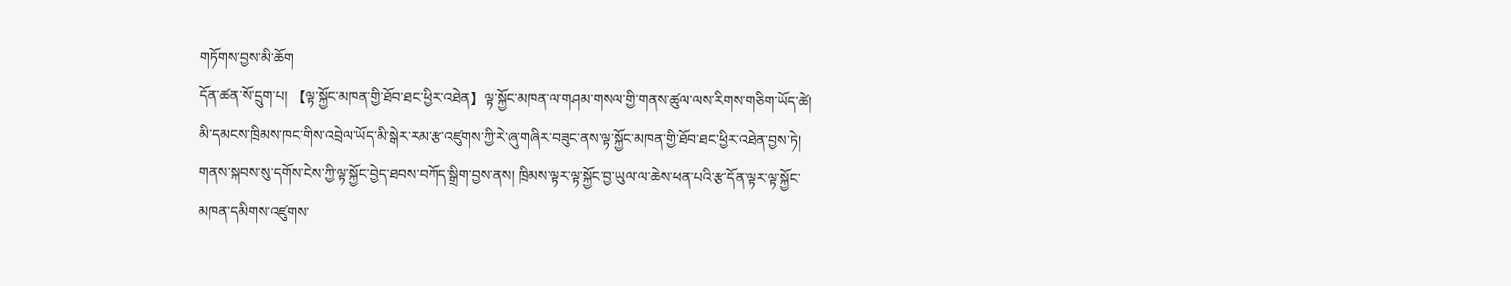གཏོགས་བྱས་མི་ཆོག
དོན་ཚན་སོ་དྲུག་པ། 【ལྟ་སྐྱོང་མཁན་གྱི་ཐོབ་ཐང་ཕྱིར་འཐེན】ལྟ་སྐྱོང་མཁན་ལ་གཤམ་གསལ་གྱི་གནས་ཚུལ་ལས་རིགས་གཅིག་ཡོད་ཚེ། མི་དམངས་ཁྲིམས་ཁང་གིས་འབྲེལ་ཡོད་མི་སྒེར་རམ་རྩ་འཛུགས་ཀྱི་རེ་ཞུ་གཞིར་བཟུང་ནས་ལྟ་སྐྱོང་མཁན་གྱི་ཐོབ་ཐང་ཕྱིར་འཐེན་བྱས་ཏེ། གནས་སྐབས་སུ་དགོས་ངེས་ཀྱི་ལྟ་སྐྱོང་བྱེད་ཐབས་བཀོད་སྒྲིག་བྱས་ནས། ཁྲིམས་ལྟར་ལྟ་སྐྱོང་བྱ་ཡུལ་ལ་ཆེས་ཕན་པའི་རྩ་དོན་ལྟར་ལྟ་སྐྱོང་མཁན་དམིགས་འཛུགས་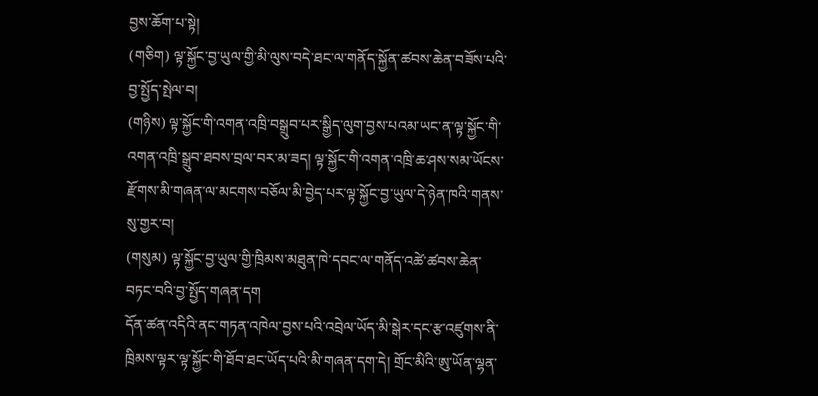བྱས་ཆོག་པ་སྟེ།
(གཅིག) ལྟ་སྐྱོང་བྱ་ཡུལ་གྱི་མི་ལུས་བདེ་ཐང་ལ་གནོད་སྐྱོན་ཚབས་ཆེན་བཟོས་པའི་བྱ་སྤྱོད་སྤེལ་བ།
(གཉིས) ལྟ་སྐྱོང་གི་འགན་འཁྲི་བསྒྲུབ་པར་སྒྱིད་ལུག་བྱས་པའམ་ཡང་ན་ལྟ་སྐྱོང་གི་འགན་འཁྲི་སྒྲུབ་ཐབས་བྲལ་བར་མ་ཟད། ལྟ་སྐྱོང་གི་འགན་འཁྲི་ཆ་ཤས་སམ་ཡོངས་རྫོགས་མི་གཞན་ལ་མངགས་བཅོལ་མི་བྱེད་པར་ལྟ་སྐྱོང་བྱ་ཡུལ་དེ་ཉེན་ཁའི་གནས་སུ་གྱར་བ།
(གསུམ) ལྟ་སྐྱོང་བྱ་ཡུལ་གྱི་ཁྲིམས་མཐུན་ཁེ་དབང་ལ་གནོད་འཚེ་ཚབས་ཆེན་བཏང་བའི་བྱ་སྤྱོད་གཞན་དག
དོན་ཚན་འདིའི་ནང་གཏན་འཁེལ་བྱས་པའི་འབྲེལ་ཡོད་མི་སྒེར་དང་རྩ་འཛུགས་ནི་ཁྲིམས་ལྟར་ལྟ་སྐྱོང་གི་ཐོབ་ཐང་ཡོད་པའི་མི་གཞན་དག་དེ། གྲོང་མིའི་ཨུ་ཡོན་ལྷན་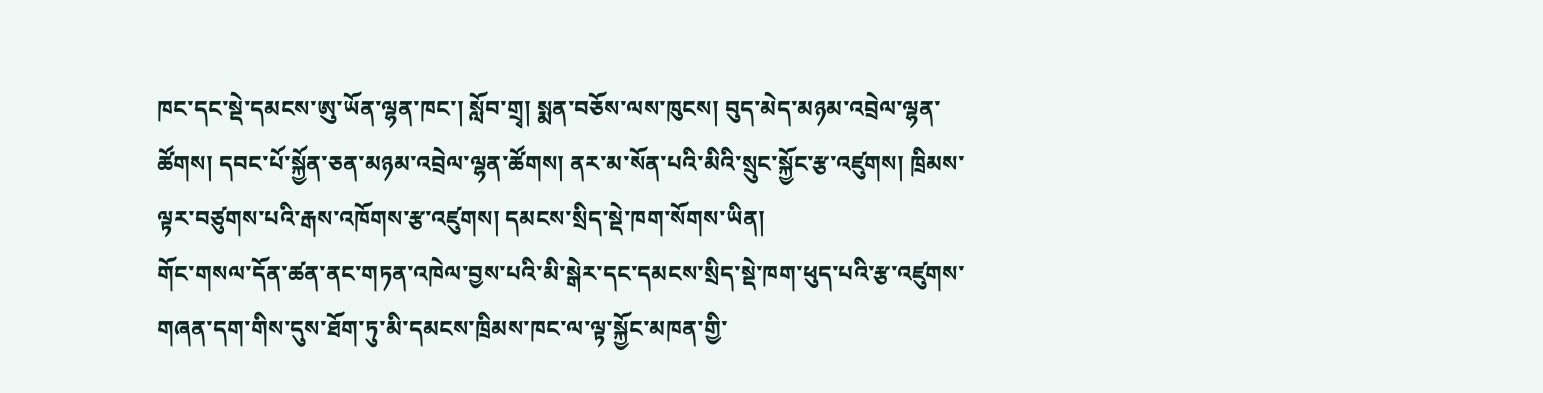ཁང་དང་སྡེ་དམངས་ཨུ་ཡོན་ལྷན་ཁང་། སློབ་གྲྭ། སྨན་བཅོས་ལས་ཁུངས། བུད་མེད་མཉམ་འབྲེལ་ལྷན་ཚོགས། དབང་པོ་སྐྱོན་ཅན་མཉམ་འབྲེལ་ལྷན་ཚོགས། ནར་མ་སོན་པའི་མིའི་སྲུང་སྐྱོང་རྩ་འཛུགས། ཁྲིམས་ལྟར་བཙུགས་པའི་རྒས་འཁོགས་རྩ་འཛུགས། དམངས་སྲིད་སྡེ་ཁག་སོགས་ཡིན།
གོང་གསལ་དོན་ཚན་ནང་གཏན་འཁེལ་བྱས་པའི་མི་སྒེར་དང་དམངས་སྲིད་སྡེ་ཁག་ཕུད་པའི་རྩ་འཛུགས་གཞན་དག་གིས་དུས་ཐོག་ཏུ་མི་དམངས་ཁྲིམས་ཁང་ལ་ལྟ་སྐྱོང་མཁན་གྱི་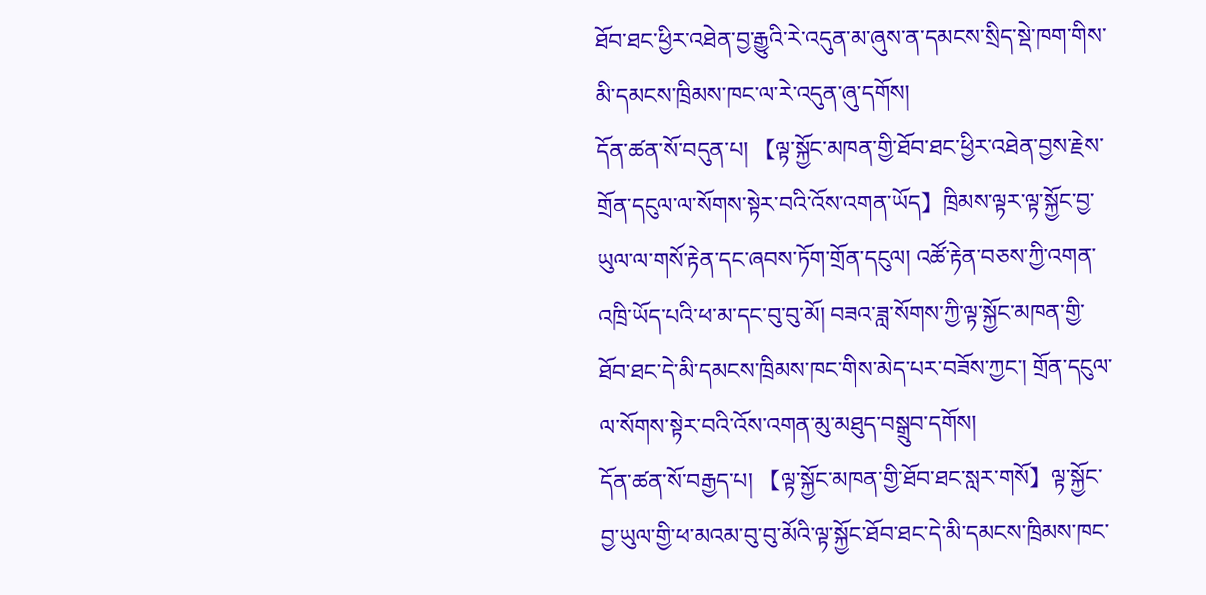ཐོབ་ཐང་ཕྱིར་འཐེན་བྱ་རྒྱུའི་རེ་འདུན་མ་ཞུས་ན་དམངས་སྲིད་སྡེ་ཁག་གིས་མི་དམངས་ཁྲིམས་ཁང་ལ་རེ་འདུན་ཞུ་དགོས།
དོན་ཚན་སོ་བདུན་པ། 【ལྟ་སྐྱོང་མཁན་གྱི་ཐོབ་ཐང་ཕྱིར་འཐེན་བྱས་རྗེས་གྲོན་དངུལ་ལ་སོགས་སྟེར་བའི་འོས་འགན་ཡོད】ཁྲིམས་ལྟར་ལྟ་སྐྱོང་བྱ་ཡུལ་ལ་གསོ་རྟེན་དང་ཞབས་ཏོག་གྲོན་དངུལ། འཚོ་རྟེན་བཅས་ཀྱི་འགན་འཁྲི་ཡོད་པའི་ཕ་མ་དང་བུ་བུ་མོ། བཟའ་ཟླ་སོགས་ཀྱི་ལྟ་སྐྱོང་མཁན་གྱི་ཐོབ་ཐང་དེ་མི་དམངས་ཁྲིམས་ཁང་གིས་མེད་པར་བཟོས་ཀྱང་། གྲོན་དངུལ་ལ་སོགས་སྟེར་བའི་འོས་འགན་མུ་མཐུད་བསྒྲུབ་དགོས།
དོན་ཚན་སོ་བརྒྱད་པ། 【ལྟ་སྐྱོང་མཁན་གྱི་ཐོབ་ཐང་སླར་གསོ】ལྟ་སྐྱོང་བྱ་ཡུལ་གྱི་ཕ་མའམ་བུ་བུ་མོའི་ལྟ་སྐྱོང་ཐོབ་ཐང་དེ་མི་དམངས་ཁྲིམས་ཁང་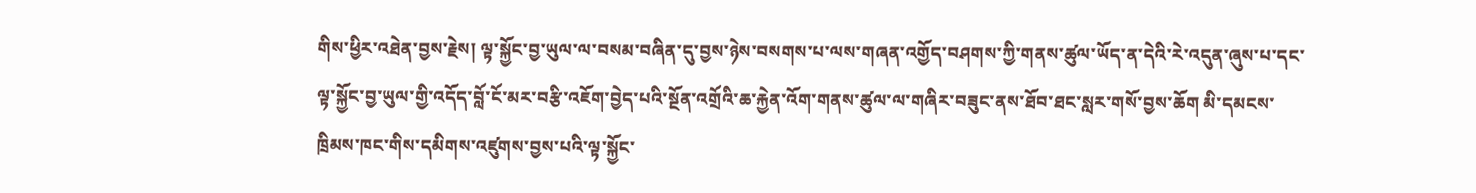གིས་ཕྱིར་འཐེན་བྱས་རྗེས། ལྟ་སྐྱོང་བྱ་ཡུལ་ལ་བསམ་བཞིན་དུ་བྱས་ཉེས་བསགས་པ་ལས་གཞན་འགྱོད་བཤགས་ཀྱི་གནས་ཚུལ་ཡོད་ན་དེའི་རེ་འདུན་ཞུས་པ་དང་ལྟ་སྐྱོང་བྱ་ཡུལ་གྱི་འདོད་བློ་ངོ་མར་བརྩི་འཇོག་བྱེད་པའི་སྔོན་འགྲོའི་ཆ་རྐྱེན་འོག་གནས་ཚུལ་ལ་གཞིར་བཟུང་ནས་ཐོབ་ཐང་སླར་གསོ་བྱས་ཆོག མི་དམངས་ཁྲིམས་ཁང་གིས་དམིགས་འཛུགས་བྱས་པའི་ལྟ་སྐྱོང་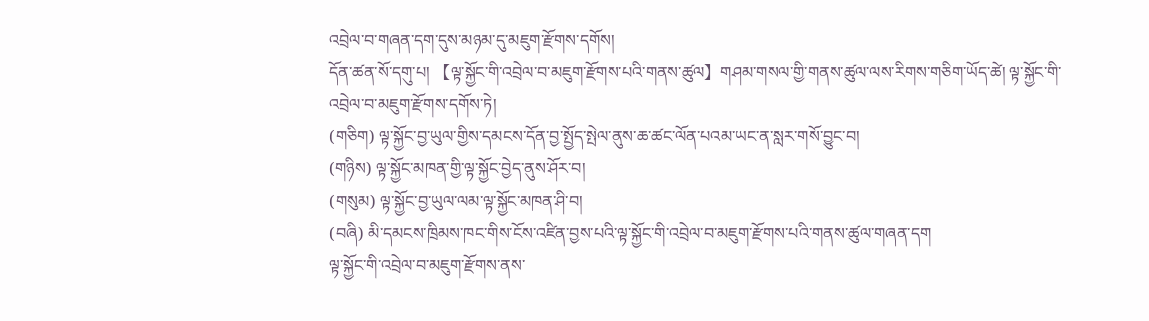འབྲེལ་བ་གཞན་དག་དུས་མཉམ་དུ་མཇུག་རྫོགས་དགོས།
དོན་ཚན་སོ་དགུ་པ། 【ལྟ་སྐྱོང་གི་འབྲེལ་བ་མཇུག་རྫོགས་པའི་གནས་ཚུལ】གཤམ་གསལ་གྱི་གནས་ཚུལ་ལས་རིགས་གཅིག་ཡོད་ཚེ། ལྟ་སྐྱོང་གི་འབྲེལ་བ་མཇུག་རྫོགས་དགོས་ཏེ།
(གཅིག) ལྟ་སྐྱོང་བྱ་ཡུལ་གྱིས་དམངས་དོན་བྱ་སྤྱོད་སྤེལ་ནུས་ཆ་ཚང་ལོན་པའམ་ཡང་ན་སླར་གསོ་བྱུང་བ།
(གཉིས) ལྟ་སྐྱོང་མཁན་གྱི་ལྟ་སྐྱོང་བྱེད་ནུས་ཤོར་བ།
(གསུམ) ལྟ་སྐྱོང་བྱ་ཡུལ་ལམ་ལྟ་སྐྱོང་མཁན་ཤི་བ།
(བཞི) མི་དམངས་ཁྲིམས་ཁང་གིས་ངོས་འཛིན་བྱས་པའི་ལྟ་སྐྱོང་གི་འབྲེལ་བ་མཇུག་རྫོགས་པའི་གནས་ཚུལ་གཞན་དག
ལྟ་སྐྱོང་གི་འབྲེལ་བ་མཇུག་རྫོགས་ནས་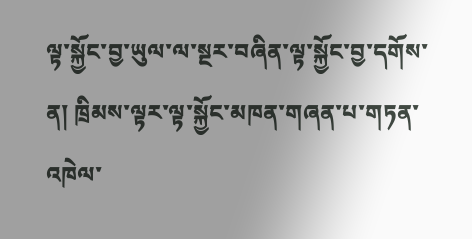ལྟ་སྐྱོང་བྱ་ཡུལ་ལ་སྔར་བཞིན་ལྟ་སྐྱོང་བྱ་དགོས་ན། ཁྲིམས་ལྟར་ལྟ་སྐྱོང་མཁན་གཞན་པ་གཏན་འཁེལ་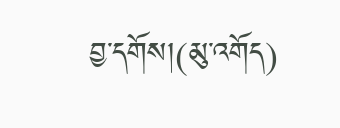བྱ་དགོས།(མུ་འགོད)